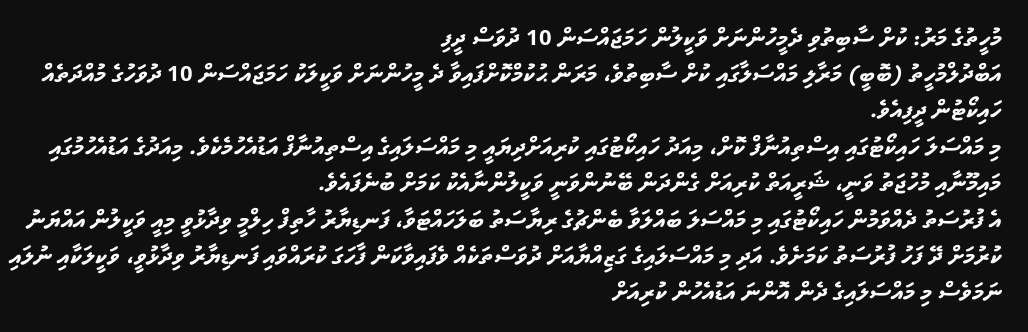މުހީތުގެ މަރު: ކުށް ސާބިތުވި ދެމީހުންނަށް ވަކީލުން ހަމަޖައްސަން 10 ދުވަސް ދީފި
އަބްދުލްމުހީތު (ބޮބީ) މަރާލި މައްސަލާގައި ކުށް ސާބިތުވެ، މަރަން ޙުކުމްކޮށްފައިވާ ދެ މީހުންނަށް ވަކީލަކު ހަމަޖައްސަން 10 ދުވަހުގެ މުއްދަތެއް ހައިކޯޓުން ދީފިއެވެ.
މި މައްސަލަ ހައިކޯޓުގައި އިސްތިއުނާފް ކޮށް، މިއަދު ހައިކޯޓުގައި ކުރިއަށްދިޔައީ މި މައްސަލައިގެ އިސްތިއުނާފް އަޑުއެހުމެކެވެ. މިއަދުގެ އަޑުއެހުމުގައި މައިމޫނާއި މުހުޖަތު ވަނީ، ޝަރީއަތް ކުރިއަށް ގެންދަން ބޭނުންވަނީ ވަކީލުންނާއެކު ކަމަށް ބުނެފައެވެ.
އެ ފުރުސަތު ދެއްވަމުން ހައިކޯޓުގައި މި މައްސަލަ ބައްލަވާ ބެންޗުގެ ރިޔާސަތު ބަލަހައްޓަވާ، ފަނޑިޔާރު ހާތިފް ހިލްމީ ވިދާޅުވީ މިއީ ވަކީލުން އައްޔަނު ކުރުމަށް ދޭ ފަހު ފުރުސަތު ކަމަށެވެ. އަދި މި މައްސަލައިގެ ގަޒިއްޔާއަށް ދުވަސްތަކެއް ވެފައިވާކަން ފާހަގަ ކުރައްވައި ފަނޑިޔާރު ވިދާޅުވީ، ވަކީލަކާއި ނުލައި ނަމަވެސް މި މައްސަލައިގެ ދެން އޮންނަ އަޑުއެހުން ކުރިއަށް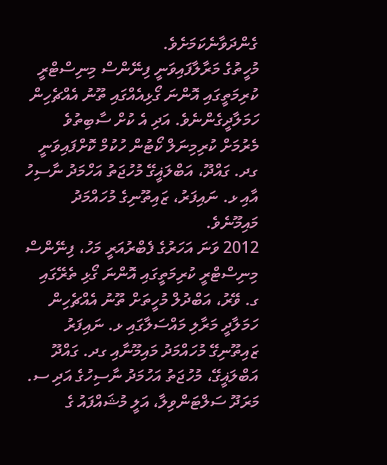ގެންދަވާނެކަމަށެވެ.
މުހީތުގެ މަރާލާފައިވަނީ ފިނޭންސް މިނިސްޓްރީ ކުރިމަތީގައި އޮންނަ ގޯޅިއެއްގައި ތޫނު އެއްޗެހިން ހަމަލާދީގެންނެވެ. އަދި އެ ކުށް ސާބިތުވެ މެރުމަށް ކުރިމިނަލް ކޯޓުން ހުކުމް ކޮށްފައިވަނީ ގދ. ގައްދޫ، އަބްލަޣީގޭ މުހުޖަތު އަހްމަދު ނާސިހު އާއި ޅ. ނައިފަރު، ޒައިތޫނިގެ މުހައްމަދު މައިމޫނެވެ.
2012 ވަނަ އަހަރުގެ ފެބްރުއަރީ މަހު، ފިނޭންސް މިނިސްޓްރީ ކުރިމަތީގައި އޮންނަ ގޯޅި ތެރޭގައި ގ. ވޭރު، އަބްދުލް މުހީތަށް ތޫނު އެއްޗެހިން ހަމަލާދީ މަރާލި މައްސަލާގައި ޅ. ނައިފަރު ޒައިތޫނިގޭ މުހައްމަދު މައިމޫނާއި ގދ. ގައްދޫ އަބްލަޣީގޭ، މުހުޖަތު އަހުމަދު ނާސިހުގެ އަދި ސ. މަރަދޫ ސަލްޓަންވިލާ، އަލީ މުޝައްފައު ގެ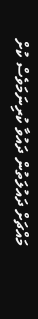މައްޗަށް ދައުލަތުން ދައުވާ ކުރިނަމަވެސް ކުށް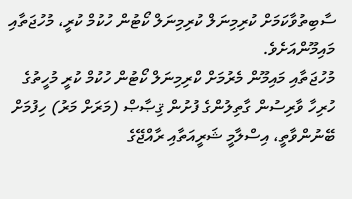ސާބިތުވާކަމަށް ކުރިމިނަލް ކުރިމިނަލް ކޯޓުން ހުކުމް ކުރީ، މުހުޖަތާއި މައިމޫންއަށެވެ.
މުހުޖަތާއި މައިމޫން މެރުމަށް ކްރިމިނަލް ކޯޓުން ހުކުމް ކުރީ މުހީތުގެ ހުރިހާ ވާރިސުން ގާތިލުންގެ ފުށުން ޤިޞާޞް (މަރަށް މަރު) ހިފުމަށް ބޭނުންވާތީ، އިސްލާމީ ޝަރީއަތާއި ރާއްޖޭގެ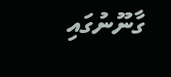ގާނޫނުގައި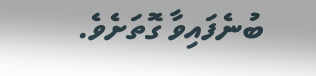ބުނެފައިވާ ގޮތަށެވެ.